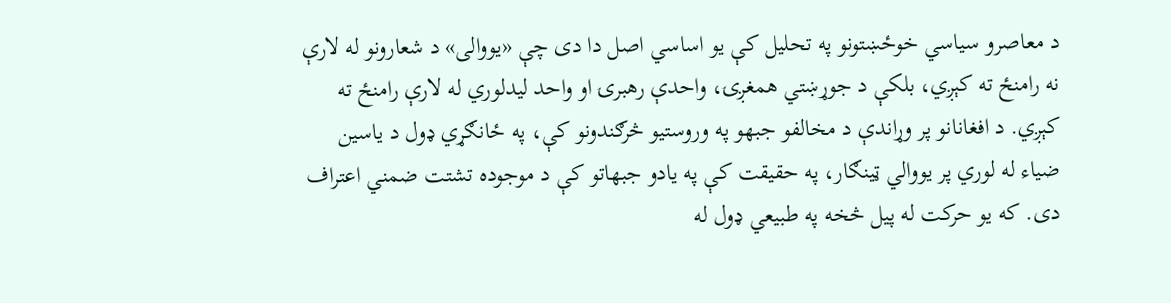د معاصرو سیاسي خوځښتونو په تحلیل کې یو اساسي اصل دا دی چې «یووالی» د شعارونو له لارې نه رامنځ ته کېږي، بلکې د جوړښتي همغږۍ، واحدې رهبرۍ او واحد لیدلوري له لارې رامنځ ته کېږي. د افغانانو پر وړاندې د مخالفو جبهو په وروستیو څرګندونو کې، په ځانګړي ډول د یاسین ضیاء له لوري پر یووالي ټینګار، په حقیقت کې په یادو جبهاتو کې د موجوده تشتت ضمني اعتراف دی. که یو حرکت له پیل څخه په طبیعي ډول له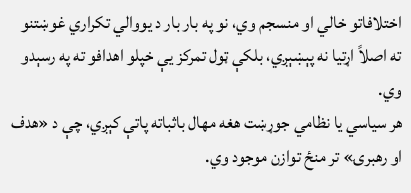اختلافاتو خالي او منسجم وي، نو په بار بار د یووالي تکراري غوښتنو ته اصلاً اړتیا نه پېښېږي، بلکې ټول تمرکز یې خپلو اهدافو ته په رسېدو وي.
هر سیاسي یا نظامي جوړښت هغه مهال باثباته پاتې کېږي، چې د «هدف او رهبرۍ» تر منځ توازن موجود وي.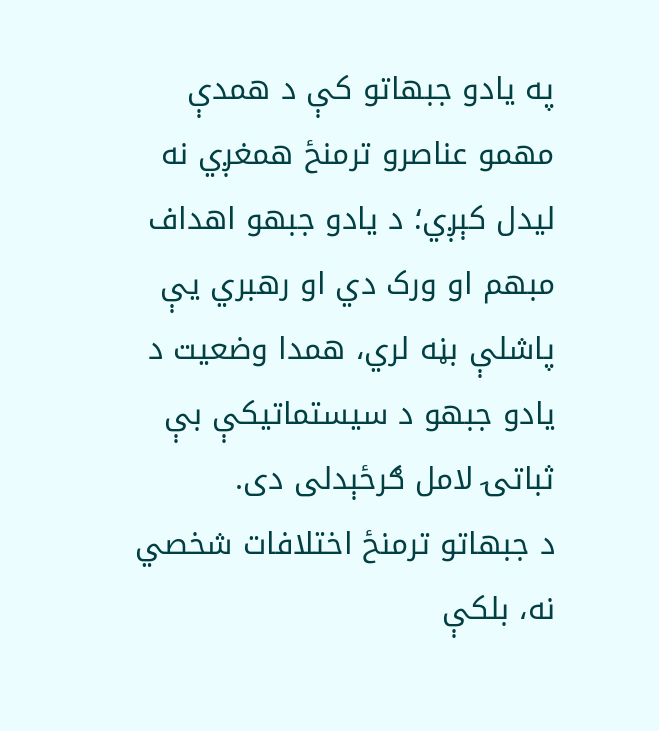په یادو جبهاتو کې د همدې مهمو عناصرو ترمنځ همغږي نه لیدل کېږي؛ د یادو جبهو اهداف مبهم او ورک دي او رهبري یې پاشلې بڼه لري، همدا وضعیت د یادو جبهو د سیستماتيکې بې ثباتۍ لامل ګرځېدلی دی.
د جبهاتو ترمنځ اختلافات شخصي نه، بلکې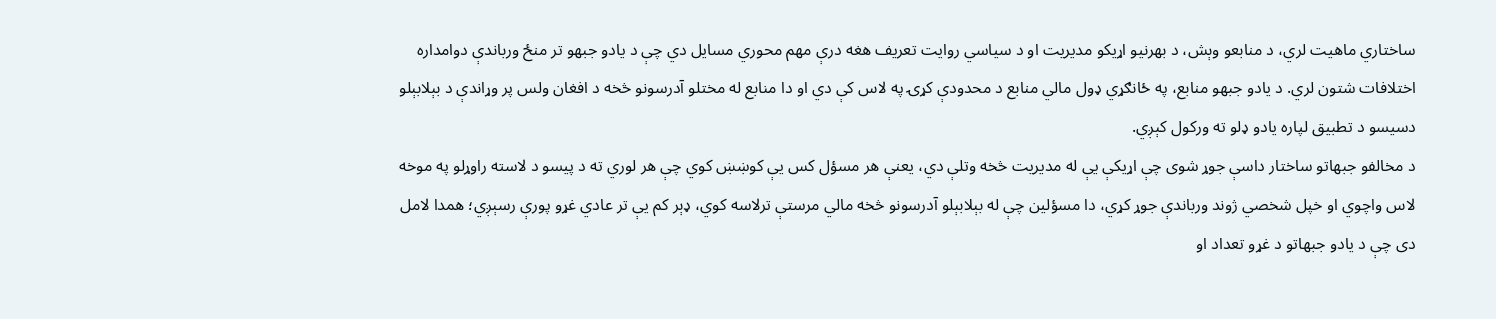ساختاري ماهیت لري، د منابعو وېش، د بهرنیو اړیکو مدیریت او د سیاسي روایت تعریف هغه درې مهم محوري مسایل دي چې د یادو جبهو تر منځ ورباندې دوامداره اختلافات شتون لري. د یادو جبهو منابع، په ځانګړي ډول مالي منابع د محدودې کړۍ په لاس کې دي او دا منابع له مختلو آدرسونو څخه د افغان ولس پر وړاندې د بېلابېلو دسیسو د تطبیق لپاره یادو ډلو ته ورکول کېږي.
د مخالفو جبهاتو ساختار داسې جوړ شوی چې اړیکې یې له مدیریت څخه وتلې دي، یعنې هر مسؤل کس یې کوښښ کوي چې هر لوري ته د پیسو د لاسته راوړلو په موخه لاس واچوي او خپل شخصي ژوند ورباندې جوړ کړي، دا مسؤلین چې له بېلابېلو آدرسونو څخه مالي مرستې ترلاسه کوي، ډېر کم یې تر عادي غړو پورې رسېږي؛ همدا لامل دی چې د یادو جبهاتو د غړو تعداد او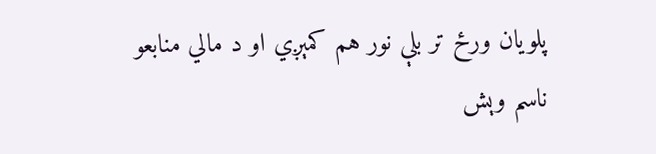پلویان ورځ تر بلې نور هم کمېږي او د مالي منابعو ناسم وېش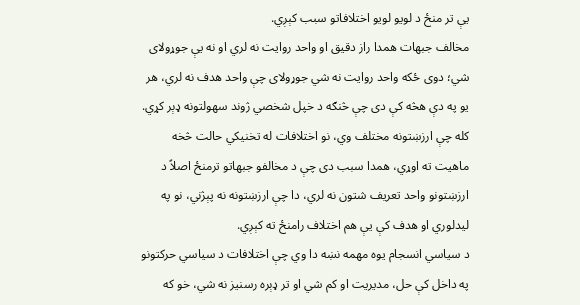یې تر منځ د لویو لویو اختلافاتو سبب کېږي.
مخالف جبهات همدا راز دقیق او واحد روایت نه لري او نه یې جوړولای شي؛ دوی ځکه واحد روایت نه شي جوړولای چې واحد هدف نه لري، هر یو په دې هڅه کې دی چې څنګه د خپل شخصي ژوند سهولتونه ډېر کړي. کله چې ارزښتونه مختلف وي، نو اختلافات له تخنیکي حالت څخه ماهیت ته اوړي، همدا سبب دی چې د مخالفو جبهاتو ترمنځ اصلاً د ارزښتونو واحد تعریف شتون نه لري، دا چې ارزښتونه نه پېژني، نو په لیدلوري او هدف کې یې هم اختلاف رامنځ ته کېږي.
د سیاسي انسجام یوه مهمه نښه دا وي چې اختلافات د سیاسي حرکتونو په داخل کې حل، مدیریت او کم شي او تر ډېره رسنیز نه شي، خو که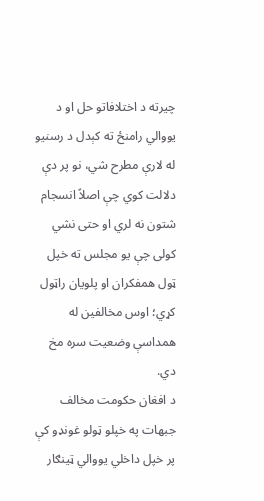چيرته د اختلافاتو حل او د یووالي رامنځ ته کېدل د رسنیو له لارې مطرح شي، نو پر دې دلالت کوي چې اصلاً انسجام شتون نه لري او حتی نشي کولی چې یو مجلس ته خپل ټول همفکران او پلویان راټول کړي؛ اوس مخالفین له همداسې وضعیت سره مخ دي.
د افغان حکومت مخالف جبهات په خپلو ټولو غونډو کې پر خپل داخلي یووالي ټینګار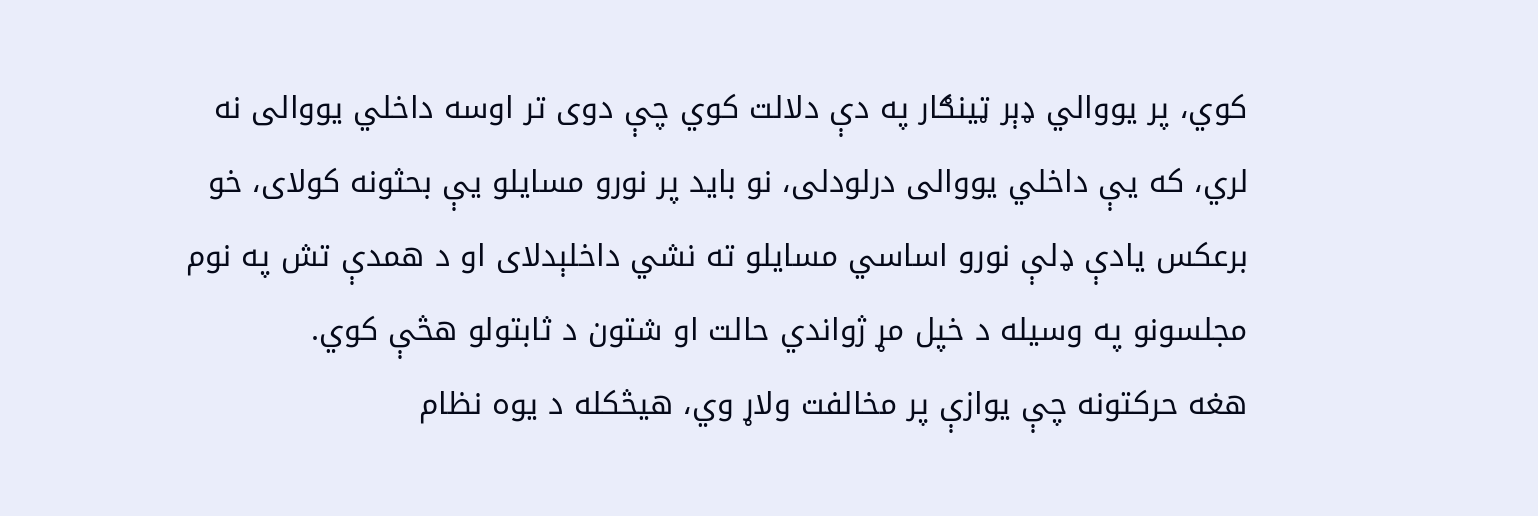کوي، پر یووالي ډېر ټینګار په دې دلالت کوي چې دوی تر اوسه داخلي یووالی نه لري، که یې داخلي یووالی درلودلی، نو باید پر نورو مسایلو یې بحثونه کولای، خو برعکس یادې ډلې نورو اساسي مسایلو ته نشي داخلېدلای او د همدې تش په نوم مجلسونو په وسیله د خپل مړ ژواندي حالت او شتون د ثابتولو هڅې کوي.
هغه حرکتونه چې یوازې پر مخالفت ولاړ وي، هیڅکله د یوه نظام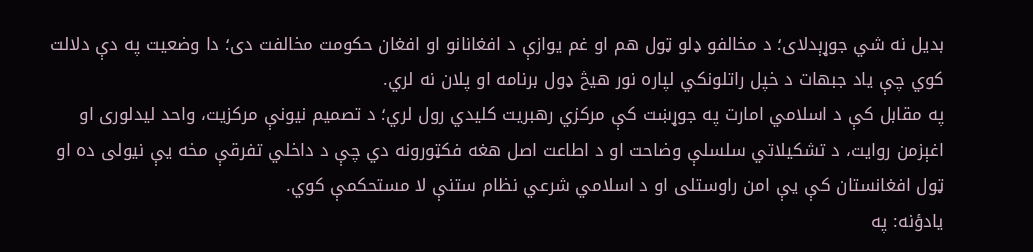بدیل نه شي جوړېدلای؛ د مخالفو ډلو ټول هم او غم یوازې د افغانانو او افغان حکومت مخالفت دی؛ دا وضعیت په دې دلالت کوي چې یاد جبهات د خپل راتلونکي لپاره نور هيڅ ډول برنامه او پلان نه لري.
په مقابل کې د اسلامي امارت په جوړښت کې مرکزي رهبریت کلیدي رول لري؛ د تصمیم نیونې مرکزیت، واحد لیدلوری او اغېزمن روایت، د تشکیلاتي سلسلې وضاحت او د اطاعت اصل هغه فکټورونه دي چې د داخلي تفرقې مخه یې نیولی ده او ټول افغانستان کې یې امن راوستلی او د اسلامي شرعي نظام ستنې لا مستحکمې کوي.
یادؤنه: په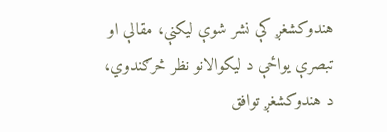هندوکشغږ کې نشر شوې لیکنې، مقالې او تبصرې یواځې د لیکوالانو نظر څرګندوي، د هندوکشغږ توافق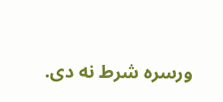ورسره شرط نه دی.